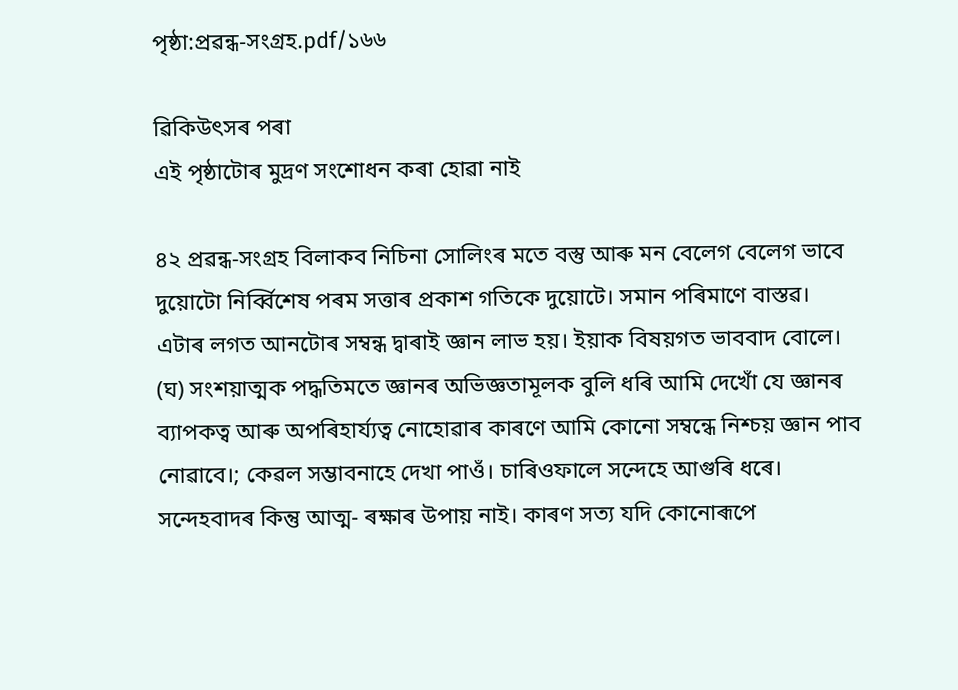পৃষ্ঠা:প্ৰৱন্ধ-সংগ্ৰহ.pdf/১৬৬

ৱিকিউৎসৰ পৰা
এই পৃষ্ঠাটোৰ মুদ্ৰণ সংশোধন কৰা হোৱা নাই

৪২ প্ৰৱন্ধ-সংগ্ৰহ বিলাকব নিচিনা সোলিংৰ মতে বস্তু আৰু মন বেলেগ বেলেগ ভাবে দুয়োটো নিৰ্ব্বিশেষ পৰম সত্তাৰ প্ৰকাশ গতিকে দুয়োটে। সমান পৰিমাণে বাস্তৱ। এটাৰ লগত আনটোৰ সম্বন্ধ দ্বাৰাই জ্ঞান লাভ হয়। ইয়াক বিষয়গত ভাববাদ বোলে। (ঘ) সংশয়াত্মক পদ্ধতিমতে জ্ঞানৰ অভিজ্ঞতামূলক বুলি ধৰি আমি দেখোঁ যে জ্ঞানৰ ব্যাপকত্ব আৰু অপৰিহাৰ্য্যত্ব নোহোৱাৰ কাৰণে আমি কোনো সম্বন্ধে নিশ্চয় জ্ঞান পাব নোৱাবে।; কেৱল সম্ভাবনাহে দেখা পাওঁ। চাৰিওফালে সন্দেহে আগুৰি ধৰে। সন্দেহবাদৰ কিন্তু আত্ম- ৰক্ষাৰ উপায় নাই। কাৰণ সত্য যদি কোনোৰূপে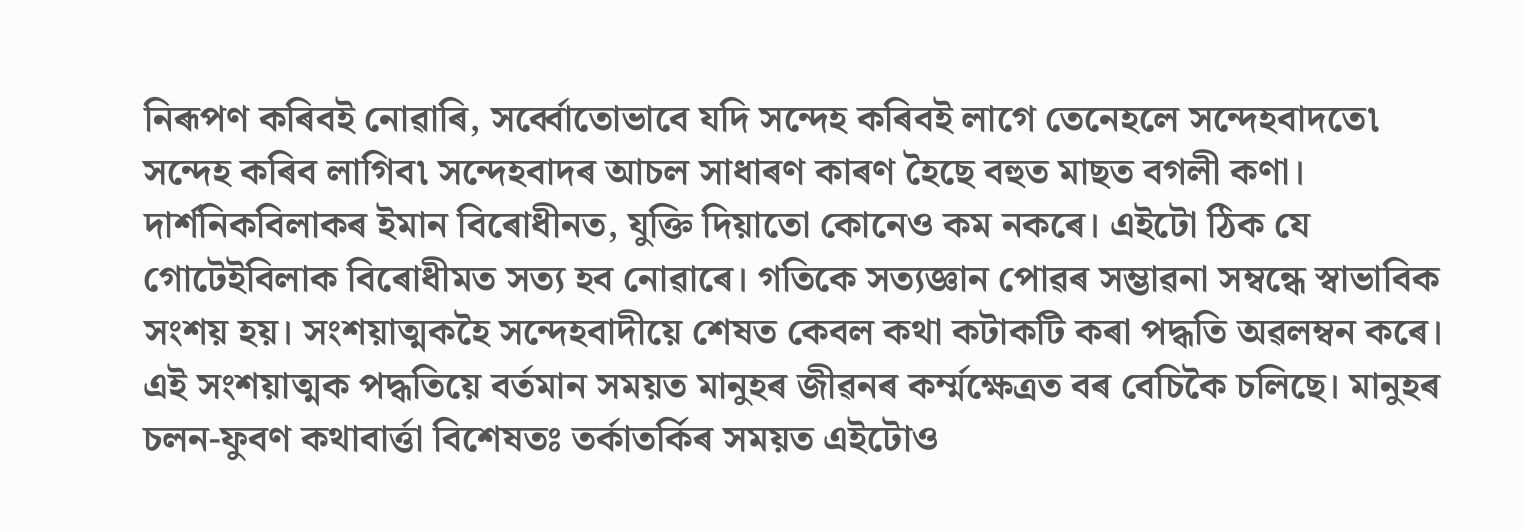নিৰূপণ কৰিবই নোৱাৰি, সৰ্ব্বোতোভাবে যদি সন্দেহ কৰিবই লাগে তেনেহলে সন্দেহবাদতে৷ সন্দেহ কৰিব লাগিব৷ সন্দেহবাদৰ আচল সাধাৰণ কাৰণ হৈছে বহুত মাছত বগলী কণা। দাৰ্শনিকবিলাকৰ ইমান বিৰোধীনত, যুক্তি দিয়াতো কোনেও কম নকৰে। এইটো ঠিক যে গোটেইবিলাক বিৰোধীমত সত্য হব নোৱাৰে। গতিকে সত্যজ্ঞান পোৱৰ সম্ভাৱনা সম্বন্ধে স্বাভাবিক সংশয় হয়। সংশয়াত্মকহৈ সন্দেহবাদীয়ে শেষত কেবল কথা কটাকটি কৰা পদ্ধতি অৱলম্বন কৰে। এই সংশয়াত্মক পদ্ধতিয়ে বৰ্তমান সময়ত মানুহৰ জীৱনৰ কৰ্ম্মক্ষেত্ৰত বৰ বেচিকৈ চলিছে। মানুহৰ চলন-ফুবণ কথাবাৰ্ত্তা বিশেষতঃ তৰ্কাতৰ্কিৰ সময়ত এইটোও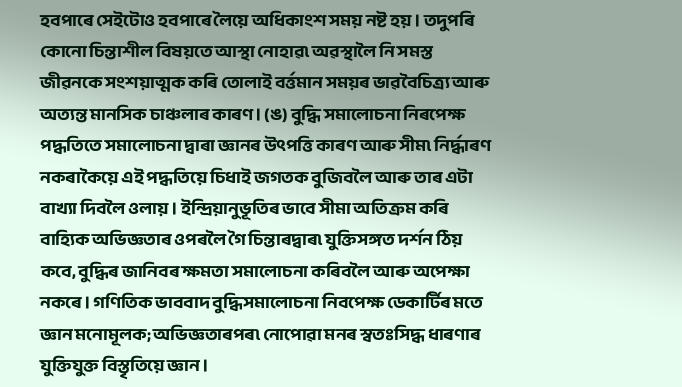হবপাৰে সেইটোও হবপাৰে লৈয়ে অধিকাংশ সময় নষ্ট হয়। তদুপৰি কোনো চিন্তাশীল বিষয়তে আস্থা নোহাৱ৷ অৱস্থালৈ নি সমস্ত জীৱনকে সংশয়াত্মক কৰি তোলাই বৰ্ত্তমান সময়ৰ ভাৱবৈচিত্ৰ্য আৰু অত্যন্ত মানসিক চাঞ্চলাৰ কাৰণ। (ঙ) বুদ্ধি সমালোচনা নিৰপেক্ষ পদ্ধতিতে সমালোচনা দ্বাৰা জ্ঞানৰ উৎপত্তি কাৰণ আৰু সীম৷ নিৰ্দ্ধাৰণ নকৰাকৈয়ে এই পদ্ধতিয়ে চিধাই জগতক বুজিবলৈ আৰু তাৰ এটা বাখ্যা দিবলৈ ওলায়। ইন্দ্ৰিয়ানুভূতিৰ ভাবে সীমা অতিক্ৰম কৰি বাহ্যিক অভিজ্ঞতাৰ ওপৰলৈ গৈ চিন্তাৰদ্বাৰ৷ যুক্তিসঙ্গত দৰ্শন ঠিয় কবে, বুদ্ধিৰ জানিবৰ ক্ষমতা সমালোচনা কৰিবলৈ আৰু অপেক্ষা নকৰে। গণিতিক ভাববাদ বুদ্ধিসমালোচনা নিবপেক্ষ ডেকাৰ্টিৰ মতে জ্ঞান মনোমূলক; অভিজ্ঞতাৰপৰ৷ নোপোৱা মনৰ স্বতঃসিদ্ধ ধাৰণাৰ যুক্তিযুক্ত বিস্তৃতিয়ে জ্ঞান।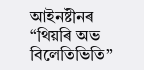আইনষ্টীনৰ “থিয়ৰি অভ বিলেতিভিতি”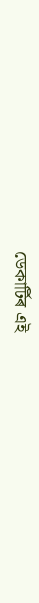ডেকাৰ্টিৰ এই